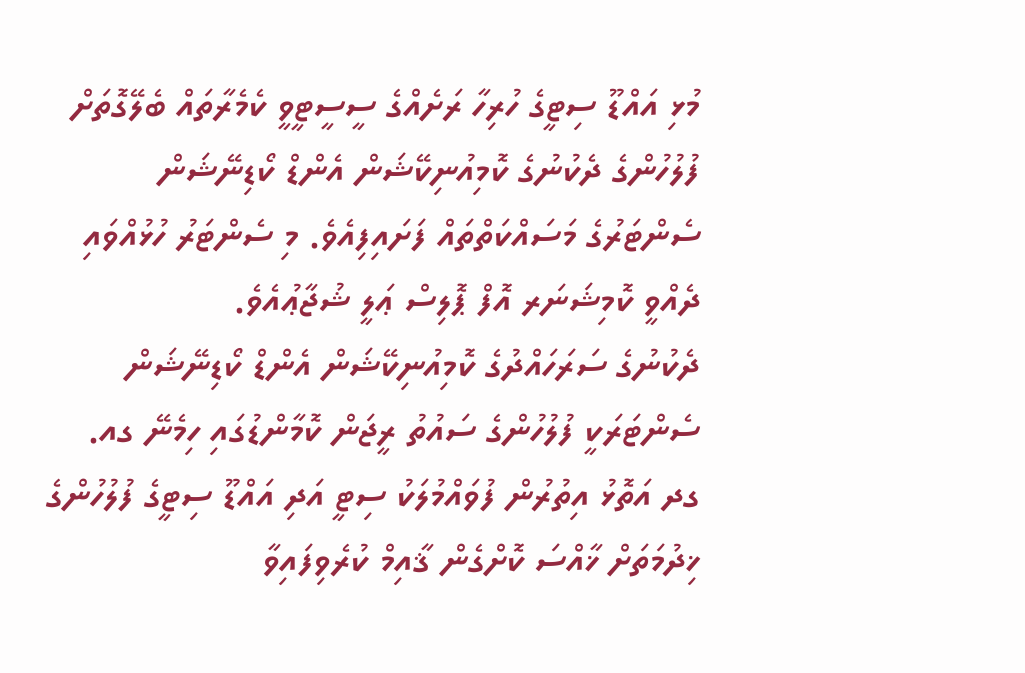މުޅި އައްޑޫ ސިޓީގެ ހުރިހާ ރަށެއްގެ ސީސީޓީވީ ކެމެރާތައް ބެލޭގޮތަށް ފުލުހުންގެ ދެކުނުގެ ކޮމިއުނިކޭޝަން އެންޑް ކޯޑިނޭޝަން ސެންޓަރުގެ މަސައްކަތްތައް ފަށައިފިއެވެ. މި ސެންޓަރު ހުޅުއްވައި ދެއްވީ ކޮމިޝަނަރ އޮފް ޕޮލިސް ޢަލީ ޝުޖާޢުއެވެ.
ދެކުނުގެ ސަރަހައްދުގެ ކޮމިއުނިކޭޝަން އެންޑް ކޯޑިނޭޝަން ސެންޓަރަކީ ފުލުހުންގެ ސައުތު ރީޖަން ކޮމާންޑުގައި ހިމެނޭ ގއ. ގދ އަތޮޅު އިތުރުން ފުވައްމުލަކު ސިޓީ އަދި އައްޑޫ ސިޓީގެ ފުލުހުންގެ ޚިދުމަތަށް ޚާއްސަ ކޮށްގެން ޤާއިމް ކުރެވިފައިވާ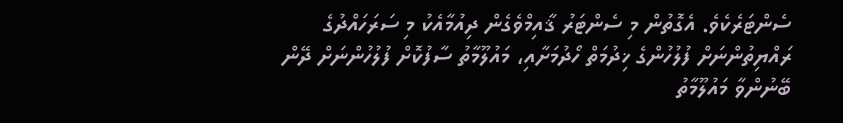ސެންޓަރެކެވެ. އެގޮތުން މި ސެންޓަރު ޤާއިމްވެގެން ދިއުމާއެކު މި ސަރަހައްދުގެ ރައްޔިތުންނަށް ފުލުހުންގެ ޚިދުމަތް ހޯދުމަށާއި، މައުލޫމާތު ސާފުކޮށް ފުލުހުންނަށް ދޭން ބޭނުންވާ މައުލޫމާތު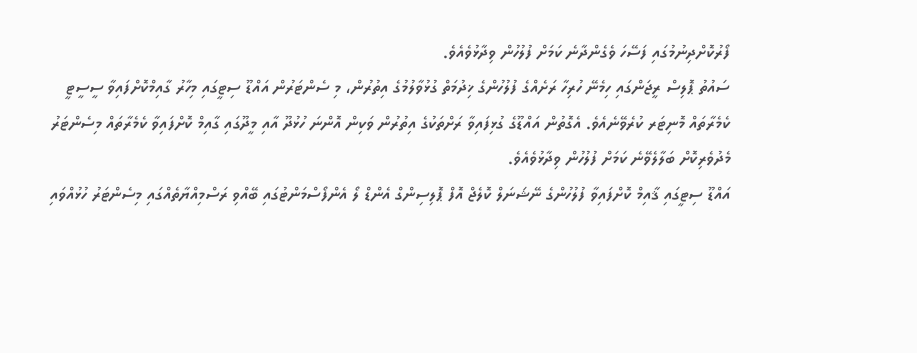ފޯރުކޮށްދިނުމުގައި ފަސޭހަ ވެގެންދާނެ ކަމަށް ފުލުހުން ވިދާޅުވެއެވެ.
ސައުތު ޕޮލިސް ރީޖަންގައި ހިމެނޭ ހުރިހާ ރަށެއްގެ ފުލުހުންގެ ޚިދުމަތް ގުޅުވާލުމުގެ އިތުރުން، މި ސެންޓަރުން އައްޑޫ ސިޓީގައި މިހާރު ގާއިމްކޮށްފައިވާ ސީސީޓީ ކެމެރާތައް މޮނިޓަރ ކުރެވޭނެއެވެ. އެގޮތުން އައްޑޫގެ ގުޅިފައިވާ ރަށްތަކުގެ އިތުރުން ވަކިން އޮންނަ ހުޅުދޫ އާއި މީދޫގައި ގާއިމް ކޮށްފައިވާ ކެމެރާތައް މިސެންޓަރު މެދުވެރިކޮށް ބަލާލެވޭނެ ކަމަށް ފުލުހުން ވިދާޅުވެއެވެ.
އައްޑޫ ސިޓީގައި ޤާއިމް ކޮށްފައިވާ ފުލުހުންގެ ނޭޝަނަލް ކޮލެޖް އޮފް ޕޮލިސިންގް އެންޑް ލޯ އެންފޯސްމަންޓުގައި ބޭއްވި ރަސްމިއްޔާތެއްގައި މިސެންޓަރު ހުޅުއްވައި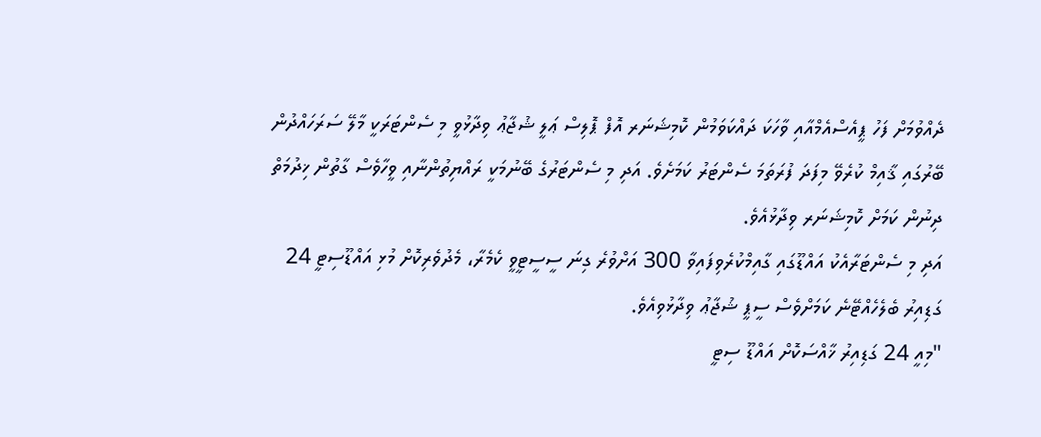ދެއްވުމަށް ފަހު ޕީއެސްއެމްއާއި ވާހަކަ ދައްކަވަމުން ކޮމިޝަނަރ އޮފް ޕޮލިސް ޢަލީ ޝުޖާޢު ވިދާޅުވީ މި ސެންޓަރަކީ މާލޭ ސަރަހައްދުން ބޭރުގައި ޤާއިމް ކުރެވޭ މިފަދަ ފުރަތަމަ ސެންޓަރު ކަމަށެވެ. އަދި މި ސެންޓަރުގެ ބޭނުމަކީ ރައްޔިތުންނާއި ވީހާވެސް ގާތުން ޚިދުމަތް ދިނުން ކަމަށް ކޮމިޝަނަރ ވިދާޅުއެވެ.
އަދި މި ސެންޓަރާއެކު އައްޑޫގައި ގާއިމްކުރެވިފައިވާ 300 އަށްވުރެ ގިނަ ސީސީޓީވީ ކެމެރާ، މެދުވެރިކޮށް މުޅި އައްޑޫސިޓީ 24 ގަޑިއިރު ބެލެހެއްޓޭނެ ކަމަށްވެސް ސީޕީ ޝުޖާޢު ވިދާޅުވިއެވެ.
"މިއީ 24 ގަޑިއިރު ޚާއްސަކޮށް އައްޑޫ ސިޓީ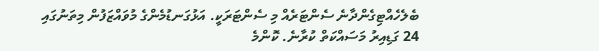ބެލެހެއްޓިގެންދާނެ ސެންޓަރެއް މި ސެންޓަރަކީ. އަޅުގަނޑުމެންގެ މުވައްޒަފުން މިތަނުގައި 24 ގަޑިއިރު މަސައްކަތް ކުރާނެ. ކޮންމެ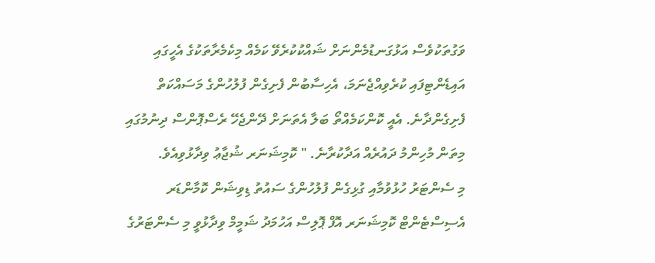ވަގުތަކުވެސް އަޅުގަނޑުމެންނަށް ޝައްކުކުރެވޭ ކަމެއް މިކެމެރާތަކުގެ އެހީގައި އައިޑެންޓިފައި ކުރެވިއްޖެނަމަ، އެހިސާބުން ފެށިގެން ފުލުހުންގެ މަސައްކަތް ފެށިގެންދާނެ. އެއީ ކޮންކަމެއްތޯ ބަލާ އެތަނަށް ދޭންޖެހޭ ރެސްޕޮންސް ދިނުމުގައި މިތަން މުހިންމު ދައުރެއް އަދާކުރާނެ. " ކޮމިޝަނަރ ޝުޖާޢު ވިދާޅުވިއެވެ.
މި ސެންޓަރު ހުޅުވުމާއި ގުޅިގެން ފުލުހުންގެ ސައުތު ޑިވިޝަން ކޮމާންޑަރ އެސިސްޓެންޓް ކޮމިޝަނަރ އޮފް ޕޮލިސް އަހުމަދު ޝަމީމް ވިދާޅުވީ މި ސެންޓަރުގެ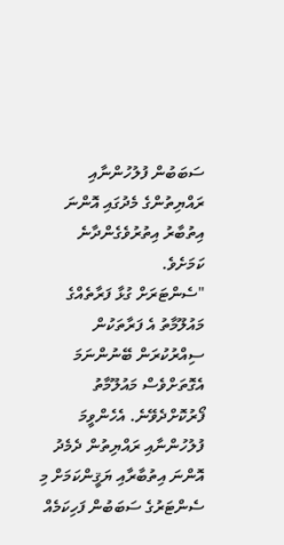ސަބަބުން ފުލުހުންނާއި ރައްޔިތުންގެ މެދުގައި އޮންނަ އިތުބާރު އިތުރުވެގެންދާނެ ކަމަށެވެ.
"ސެންޓަރަށް ގުޅާ ފަރާތެއްގެ މައުލޫމާތު އެ ފަރާތަކުން ސިއްރުކުރަން ބޭނުންނަމަ އެގޮތަށްވެސް މައުލޫމާތު ފޯރުކޮށްދެވޭނެ. އެހެންވީމަ ފުލުހުންނާއި ރައްޔިތުން ދެމެދު އޮންނަ އިތުބާރާއި ޔަޤީންކަމަށް މި ސެންޓަރުގެ ސަބަބުން ފަހިކަމެއް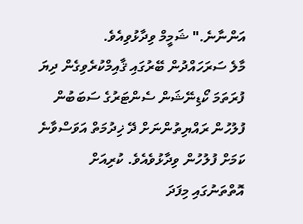އަންނާނެ." ޝަމީމް ވިދާޅުވިއެވެ.
މާލެ ސަރަހައްދުން ބޭރުގައި ޤާއިމްކުރެވިގެން ދިޔަ ފުރަތަމަ ކޯޑިނޭޝަން ސެންޓަރުގެ ސަބަބުން ފުލުހުން ރައްޔިތުންނަށް ދޭ ޚިދުމަތް އަވަސްވާނެ ކަމަށް ފުލުހުން ވިދާޅުވެއެވެ. ކުރިއަށް އޮތްތަނުގައި މިފަދަ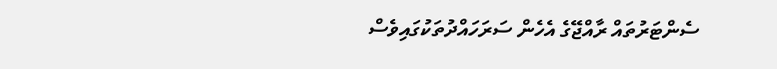ސެންޓަރުތައް ރާއްޖޭގެ އެހެން ސަރަހައްދުތަކުގައިވެސް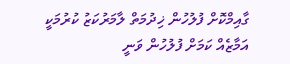ގާއިމްކޮށް ފުލުހުން ޚިދުމަތް ލާމަރުކަޒު ކުރުމަކީ އަމާޒެއް ކަމަށް ފުލުހުން ވަނީ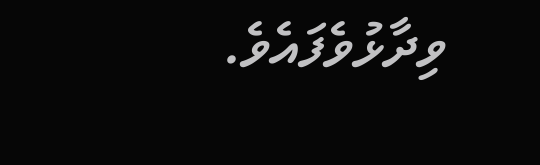ވިދާޅުވެފައެވެ.